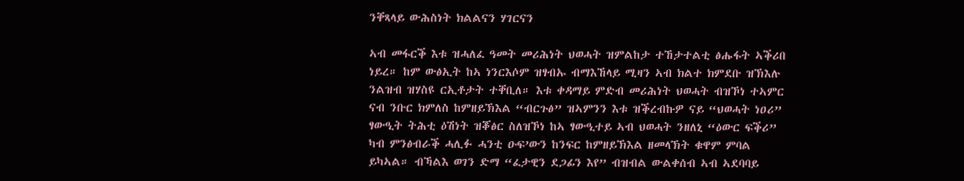ንቐጻላይ ውሕስነት ክልልናን ሃገርናን

ኣብ መፋርቕ እቱ ዝሓለፈ ዓመት መሪሕነት ህወሓት ዝምልከታ ተኸታተልቲ ፅሑፋት ኣቕሪበ ነይረ። ከም ውፅኢት ከኣ ነንርእሶም ዝፃብኡ ብማእኸላይ ሚዛን ኣብ ክልተ ክምደቡ ዝኽእሉ ንልዝብ ዝሃስዩ ርኢቶታት ተቐቢለ። እቱ ቀዳማይ ምድብ መሪሕነት ህወሓት ብዝኾነ ተኣምር ናብ ንቡር ክምለስ ከምዘይኽእል “ብርጉፅ” ዝኣምንን እቱ ዝቕረብኩዎ ናይ “ህወሓት ነዐሪ” ፃውዒት ትሕቲ ዕሽነት ዝቖፅር ስለዝኾነ ከኣ ፃውዒተይ ኣብ ህወሓት ንዘለኒ “ዕውር ፍቕሪ” ካብ ምንፅብራቕ ሓሊፉ ሓንቲ ዑፍ’ውን ከንፍር ከምዘይኽእል ዘመላኽት ቁዋም ምባል ይካኣል። ብኻልእ ወገን ድማ “ፈታዊን ደጋፊን እየ” ብዝብል ውልቀሰብ ኣብ ኣደባባይ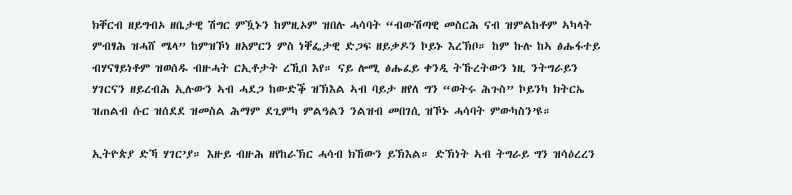ክቐርብ ዘይግብኦ ዘቤታዊ ሽግር ምዃኑን ከምዚኦም ዝበሉ ሓሳባት “ብውሽጣዊ መስርሕ ናብ ዝምልከቶም ኣካላት ምብፃሕ ዝሓሸ ሜላ” ከምዝኾነ ዘአምርን ምስ ነቐፌታዊ ድጋፍ ዘይቃዶን ኮይኑ እረኽቦ። ከም ኩሉ ከኣ ፅሑፋተይ ብሃናፃይነቶም ዝወሰዱ ብዙሓት ርኢቶታት ረኺበ እየ። ናይ ሎሚ ፅሑፈይ ቀንዲ ትኹረትውን ነዚ ንትግራይን ሃገርናን ዘይረብሕ ኢሉውን ኣብ ሓደጋ ከውድቕ ዝኽእል ኣብ ባይታ ዘየለ ግን “ወትሩ ሕጉስ” ኮይንካ ክትርኤ ዝጠልብ ሱር ዝሰደደ ዝመስል ሕማም ደጊምካ ምልዓልን ንልዝብ መበገሲ ዝኾኑ ሓሳባት ምውካስን’ዩ።

ኢትዮጵያ ድኻ ሃገር’ያ። እዙይ ብዙሕ ዘየከራኽር ሓሳብ ክኸውን ይኽእል። ድኽነት ኣብ ትግራይ ግን ዝሳዕረረን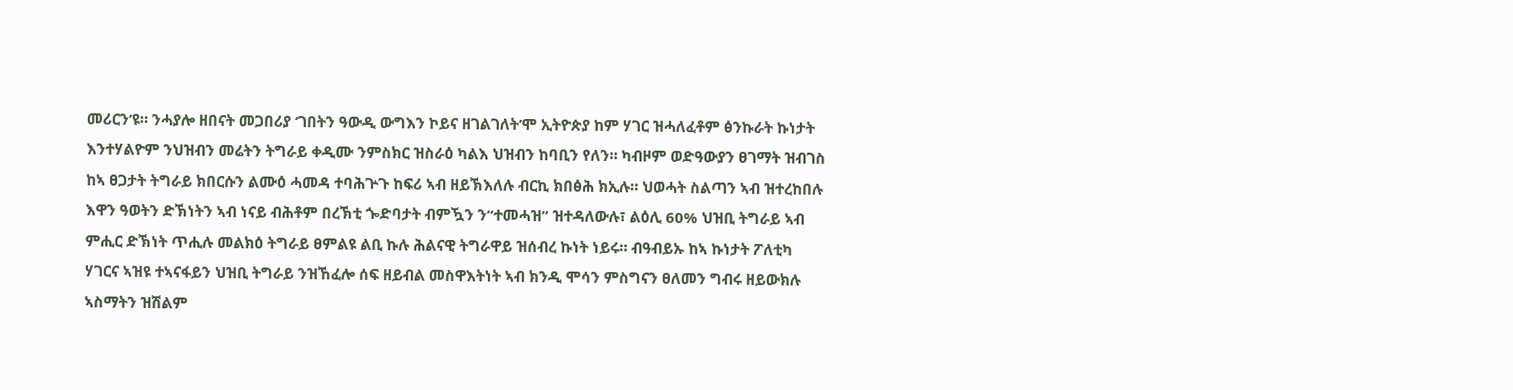መሪርን’ዩ። ንሓያሎ ዘበናት መጋበሪያ ‘ገበትን ዓውዲ ውግእን ኮይና ዘገልገለት’ሞ ኢትዮጵያ ከም ሃገር ዝሓለፈቶም ፅንኩራት ኩነታት እንተሃልዮም ንህዝብን መሬትን ትግራይ ቀዲሙ ንምስክር ዝስራዕ ካልእ ህዝብን ከባቢን የለን። ካብዞም ወድዓውያን ፀገማት ዝብገስ ከኣ ፀጋታት ትግራይ ክበርሱን ልሙዕ ሓመዳ ተባሕጕጉ ከፍሪ ኣብ ዘይኽእለሉ ብርኪ ክበፅሕ ክኢሉ። ህወሓት ስልጣን ኣብ ዝተረከበሉ እዋን ዓወትን ድኽነትን ኣብ ነናይ ብሕቶም በረኽቲ ጐድባታት ብምዃን ን“ተመሓዝ” ዝተዳለውሉ፣ ልዕሊ 60% ህዝቢ ትግራይ ኣብ ምሒር ድኽነት ጥሒሉ መልክዕ ትግራይ ፀምልዩ ልቢ ኩሉ ሕልናዊ ትግራዋይ ዝሰብረ ኩነት ነይሩ። ብዓብይኡ ከኣ ኩነታት ፖለቲካ ሃገርና ኣዝዩ ተኣናፋይን ህዝቢ ትግራይ ንዝኸፈሎ ሰፍ ዘይብል መስዋእትነት ኣብ ክንዲ ሞሳን ምስግናን ፀለመን ግብሩ ዘይውክሉ ኣስማትን ዝሽልም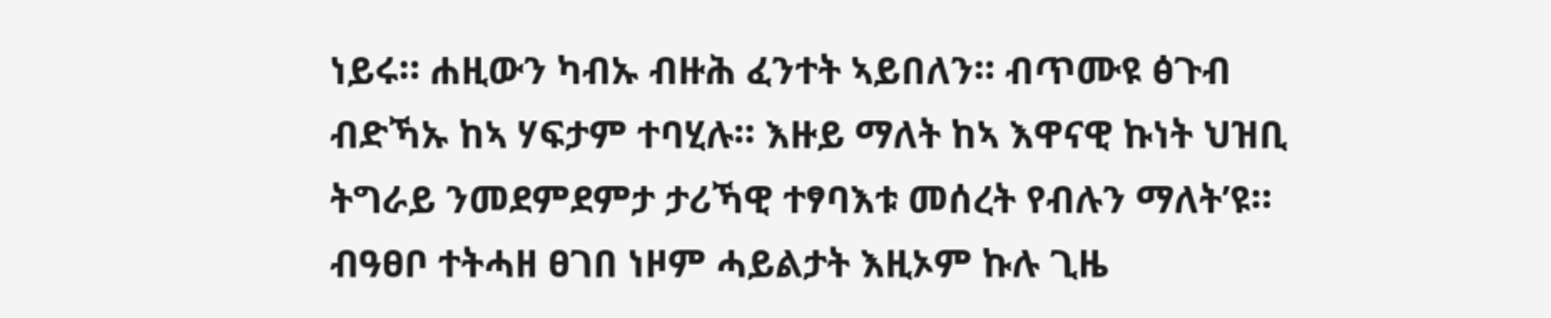ነይሩ። ሐዚውን ካብኡ ብዙሕ ፈንተት ኣይበለን። ብጥሙዩ ፅጉብ ብድኻኡ ከኣ ሃፍታም ተባሂሉ። እዙይ ማለት ከኣ እዋናዊ ኩነት ህዝቢ ትግራይ ንመደምደምታ ታሪኻዊ ተፃባእቱ መሰረት የብሉን ማለት’ዩ። ብዓፀቦ ተትሓዘ ፀገበ ነዞም ሓይልታት እዚኦም ኩሉ ጊዜ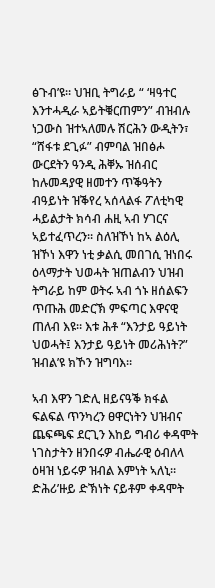ፅጉብ’ዩ። ህዝቢ ትግራይ “ ‘ዛዓተር እንተሓዲራ ኣይትቑርጠምን” ብዝብሉ ነጋውስ ዝተኣለመሉ ሽርሕን ውዲትን፣ “ሸፋቱ ደጊፉ” ብምባል ዝበፅሖ ውርደትን ዓንዲ ሕቐኡ ዝሰብር ከሉመዳያዊ ዘመተን ጥቕዓትን ብዓይነት ዝቕየረ ኣሰላልፋ ፖለቲካዊ ሓይልታት ክሳብ ሐዚ ኣብ ሃገርና ኣይተፈጥረን። ስለዝኾነ ከኣ ልዕሊ ዝኾነ እዋን ነቲ ቃልሲ መበገሲ ዝነበሩ ዕላማታት ህወሓት ዝጠልብን ህዝብ ትግራይ ከም ወትሩ ኣብ ጎኑ ዘሰልፍን ጥጡሕ መድርኽ ምፍጣር እዋናዊ ጠለብ እዩ። እቱ ሕቶ “እንታይ ዓይነት ህወሓት፤ እንታይ ዓይነት መሪሕነት?” ዝብል’ዩ ክኾን ዝግባእ።

ኣብ እዋን ገድሊ ዘይናዓቕ ክፋል ፍልፍል ጥንካረን ፀዋርነትን ህዝብና ጨፍጫፍ ደርጊን እከይ ግብሪ ቀዳሞት ነገስታትን ዘንበሩዎ ብሔራዊ ዕብለላ ዕዛዝ ነይሩዎ ዝብል እምነት ኣለኒ። ድሕሪ’ዙይ ድኽነት ናይቶም ቀዳሞት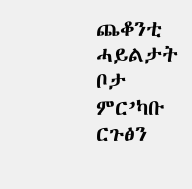ጨቆንቲ ሓይልታት ቦታ ምር’ካቡ ርጉፅን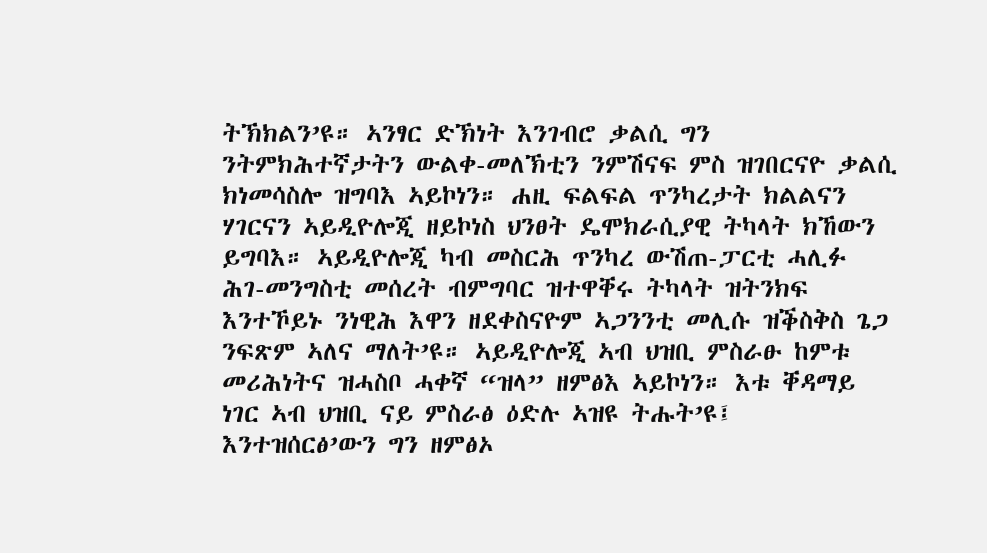ትኽክልን’ዩ። ኣንፃር ድኽነት እንገብሮ ቃልሲ ግን ንትምክሕተኛታትን ውልቀ-መለኽቲን ንምሽናፍ ምስ ዝገበርናዮ ቃልሲ ክነመሳስሎ ዝግባእ ኣይኮነን። ሐዚ ፍልፍል ጥንካረታት ክልልናን ሃገርናን ኣይዲዮሎጂ ዘይኮነስ ህንፀት ዴሞክራሲያዊ ትካላት ክኸውን ይግባእ። ኣይዲዮሎጂ ካብ መስርሕ ጥንካረ ውሽጠ-ፓርቲ ሓሊፉ ሕገ-መንግስቲ መሰረት ብምግባር ዝተዋቐሩ ትካላት ዝትንክፍ እንተኾይኑ ንነዊሕ እዋን ዘደቀስናዮም ኣጋንንቲ መሊሱ ዝቕስቅስ ጌጋ ንፍጽም ኣለና ማለት’ዩ። ኣይዲዮሎጂ ኣብ ህዝቢ ምስራፁ ከምቱ መሪሕነትና ዝሓስቦ ሓቀኛ “ዝላ” ዘምፅእ ኣይኮነን። እቱ ቐዳማይ ነገር ኣብ ህዝቢ ናይ ምስራፅ ዕድሉ ኣዝዩ ትሑት’ዩ፤ እንተዝሰርፅ’ውን ግን ዘምፅኦ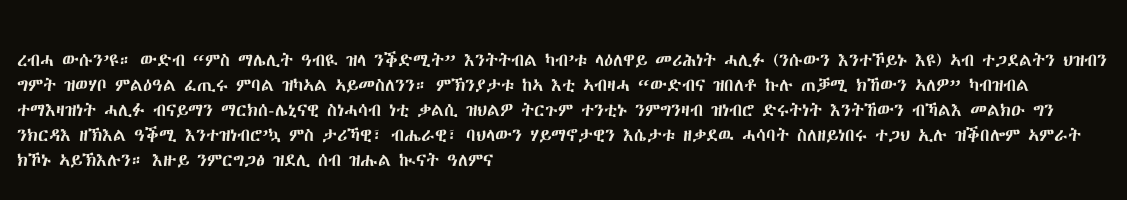ረብሓ ውሱን’ዩ። ውድብ “ምስ ማሌሊት ዓብዪ ዝላ ንቕድሚት” እንትትብል ካብ’ቱ ላዕለዋይ መሪሕነት ሓሊፉ (ንሱውን እንተኾይኑ እዩ) ኣብ ተጋደልትን ህዝብን ግምት ዝወሃቦ ምልዕዓል ፈጢሩ ምባል ዝካኣል ኣይመስለንን። ምኽንያታቱ ከኣ እቲ ኣብዛሓ “ውድብና ዝበለቶ ኩሉ ጠቓሚ ክኸውን ኣለዎ” ካብዝብል ተማእዛዝነት ሓሊፉ ብናይማን ማርክሰ-ሌኒናዊ ስነሓሳብ ነቲ ቃልሲ ዝህልዎ ትርጉም ተንቲኑ ንምግንዛብ ዝነብሮ ድሩትነት እንትኸውን ብኻልእ መልክዑ ግን ንክርዳእ ዘኽእል ዓቕሚ እንተዝነብሮ’ኳ ምስ ታሪኻዊ፣ ብሔራዊ፣ ባህላውን ሃይማኖታዊን እሴታቱ ዘቃደዉ ሓሳባት ስለዘይነበሩ ተጋህ ኢሉ ዝቕበሎም ኣምራት ክኾኑ ኣይኽእሉን። እዙይ ንምርግጋፅ ዝደሊ ሰብ ዝሑል ኲናት ዓለምና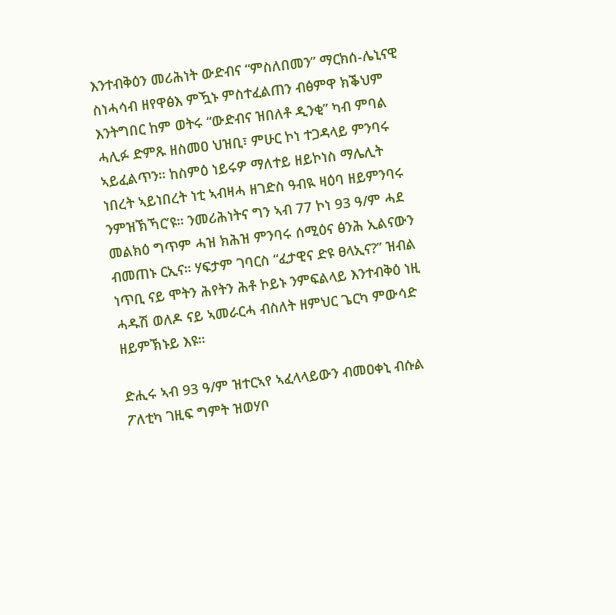እንተብቅዕን መሪሕነት ውድብና “ምስለበመን” ማርክሰ-ሌኒናዊ ስነሓሳብ ዘየዋፅእ ምዃኑ ምስተፈልጠን ብፅምዋ ክቕህም እንትግበር ከም ወትሩ “ውድብና ዝበለቶ ዲንቂ” ካብ ምባል ሓሊፉ ድምጹ ዘስመዐ ህዝቢ፣ ምሁር ኮነ ተጋዳላይ ምንባሩ ኣይፈልጥን። ከስምዕ ነይሩዎ ማለተይ ዘይኮነስ ማሌሊት ነበረት ኣይነበረት ነቲ ኣብዛሓ ዘገድስ ዓብዪ ዛዕባ ዘይምንባሩ ንምዝኽኻር’ዩ። ንመሪሕነትና ግን ኣብ 77 ኮነ 93 ዓ/ም ሓደ መልክዕ ግጥም ሓዝ ክሕዝ ምንባሩ ሰሚዕና ፅንሕ ኢልናውን ብመጠኑ ርኢና። ሃፍታም ገባርስ “ፈታዊና ድዩ ፀላኢና?” ዝብል ነጥቢ ናይ ሞትን ሕየትን ሕቶ ኮይኑ ንምፍልላይ እንተብቅዕ ነዚ ሓዱሽ ወለዶ ናይ ኣመራርሓ ብስለት ዘምህር ጌርካ ምውሳድ ዘይምኽኑይ እዩ።

ድሒሩ ኣብ 93 ዓ/ም ዝተርኣየ ኣፈላላይውን ብመዐቀኒ ብሱል ፖለቲካ ገዚፍ ግምት ዝወሃቦ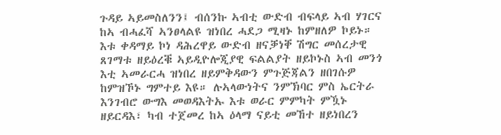ጉዳይ ኣይመስለንን፤ ብሰንኩ ኣብቲ ውድብ ብፍላይ ኣብ ሃገርና ከኣ ብሓፈሻ ኣንፀላልዩ ዝነበረ ሓደጋ ሚዛኑ ከምዘለዎ ኮይኑ። እቱ ቀዳማይ ኮነ ዳሕረዋይ ውድብ ዘናቓነቐ ሽግር መሰረታዊ ጸገማቱ ዘይዕረቑ ኣይዲዮሎጂያዊ ፍልልያት ዘይኮኑስ ኣብ መንጎ እቲ ኣመራርሓ ዝነበረ ዘይምቅዳውን ምጉጅጃልን ዘበገሱዎ ከምዝኾኑ ግምተይ እዩ። ሉኣላውነትና ንምኽባር ምስ ኤርትራ እንገብሮ ውግእ መወዳእትኡ እቱ ወራር ምምካት ምዃኑ ዘይርዳእ፣ ካብ ተጀመረ ከኣ ዕላማ ናይቲ መኸተ ዘይነበረን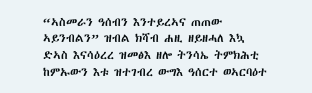“ኣስመራን ዓሰብን እንተይረኣና ጠጠው ኣይንብልን” ዝብል ክሻብ ሐዚ ዘይዘሓለ እኳ ድኣስ እናሳዕረረ ዝመፅእ ዘሎ ትንሳኤ ትምክሕቲ ከምኡውን እቱ ዝተገብረ ውግእ ዓሰርተ ወኣርባዕተ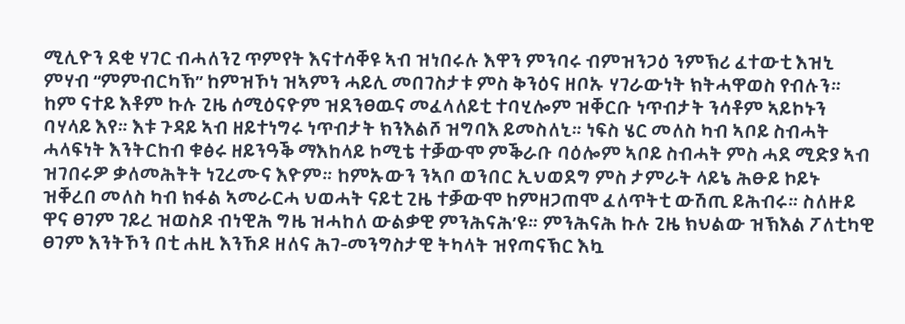ሚሊዮን ደቂ ሃገር ብሓለንጊ ጥምየት እናተሳቐዩ ኣብ ዝነበሩሉ እዋን ምንባሩ ብምዝንጋዕ ንምኽሪ ፈተውቲ እዝኒ ምሃብ “ምምብርካኽ” ከምዝኾነ ዝኣምን ሓይሊ መበገስታቱ ምስ ቅንዕና ዘቦኡ ሃገራውነት ክትሓዋወስ የብሉን። ከም ናተይ እቶም ኩሉ ጊዜ ሰሚዕናዮም ዝደንፀዉና መፈላለይቲ ተባሂሎም ዝቐርቡ ነጥብታት ንሳቶም ኣይኮኑን ባሃላይ እየ። እቱ ጉዳይ ኣብ ዘይተነግሩ ነጥብታት ክንእልሾ ዝግባእ ይመስለኒ። ነፍስ ሄር መለስ ካብ ኣቦይ ስብሓት ሓላፍነት እንትርከብ ቁፅሩ ዘይንዓቕ ማእከላይ ኮሚቴ ተቓውሞ ምቕራቡ ባዕሎም ኣቦይ ስብሓት ምስ ሓደ ሚድያ ኣብ ዝገበሩዎ ቃለመሕትት ነጊረሙና እዮም። ከምኡውን ንኣቦ ወንበር ኢህወደግ ምስ ታምራት ላይኔ ሕፁይ ኮይኑ ዝቐረበ መለስ ካብ ክፋል ኣመራርሓ ህወሓት ናይቲ ጊዜ ተቓውሞ ከምዘጋጠሞ ፈለጥትቲ ውሽጢ ይሕብሩ። ስለዙይ ዋና ፀገም ገይረ ዝወስዶ ብነዊሕ ግዜ ዝሓከለ ውልቃዊ ምንሕናሕ’ዩ። ምንሕናሕ ኩሉ ጊዜ ክህልው ዝኽእል ፖለቲካዊ ፀገም እንትኾን በቲ ሐዚ እንኸዶ ዘለና ሕገ-መንግስታዊ ትካላት ዝየጣናኽር እኳ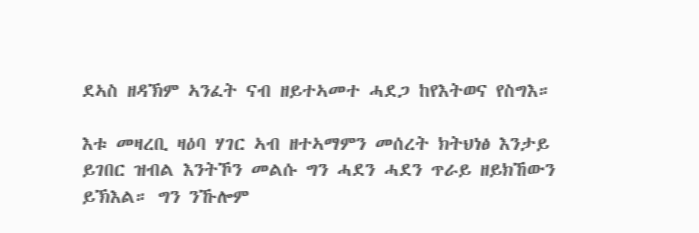ደኣስ ዘዳኽም ኣንፈት ናብ ዘይተኣመተ ሓደጋ ከየእትወና የስግእ።

እቱ መዛረቢ ዛዕባ ሃገር ኣብ ዘተኣማምን መሰረት ክትህነፅ እንታይ ይገበር ዝብል እንትኾን መልሱ ግን ሓደን ሓደን ጥራይ ዘይክኸውን ይኽእል። ግን ንኹሎም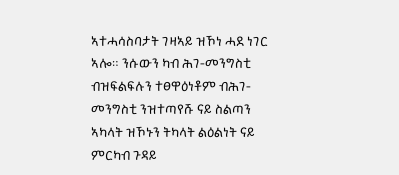ኣተሓሳስባታት ገዛኣይ ዝኾነ ሓደ ነገር ኣሎ። ንሱውን ካብ ሕገ-መንግስቲ ብዝፍልፍሉን ተፀዋዕነቶም ብሕገ-መንግስቲ ንዝተጣየሹ ናይ ስልጣን ኣካላት ዝኾኑን ትካላት ልዕልነት ናይ ምርካብ ጉዳይ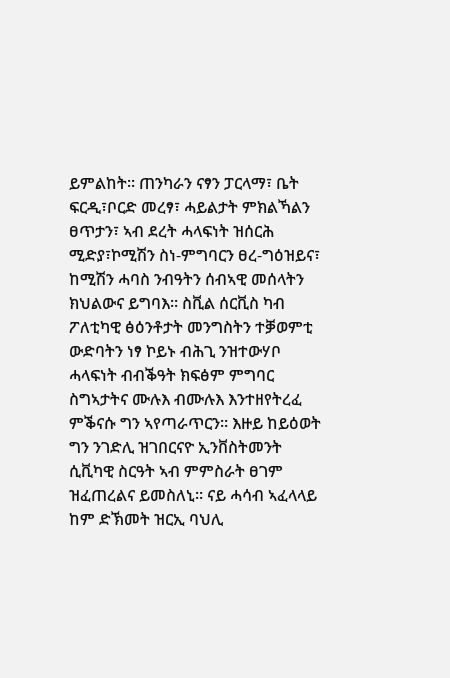ይምልከት። ጠንካራን ናፃን ፓርላማ፣ ቤት ፍርዲ፣ቦርድ መረፃ፣ ሓይልታት ምክልኻልን ፀጥታን፣ ኣብ ደረት ሓላፍነት ዝሰርሕ ሚድያ፣ኮሚሽን ስነ-ምግባርን ፀረ-ግዕዝይና፣ ከሚሽን ሓባስ ንብዓትን ሰብኣዊ መሰላትን ክህልውና ይግባእ። ስቪል ሰርቪስ ካብ ፖለቲካዊ ፅዕንቶታት መንግስትን ተቓወምቲ ውድባትን ነፃ ኮይኑ ብሕጊ ንዝተውሃቦ ሓላፍነት ብብቕዓት ክፍፅም ምግባር ስግኣታትና ሙሉእ ብሙሉእ እንተዘየትረፈ ምቕናሱ ግን ኣየጣራጥርን። እዙይ ከይዕወት ግን ንገድሊ ዝገበርናዮ ኢንቨስትመንት ሲቪካዊ ስርዓት ኣብ ምምስራት ፀገም ዝፈጠረልና ይመስለኒ። ናይ ሓሳብ ኣፈላላይ ከም ድኽመት ዝርኢ ባህሊ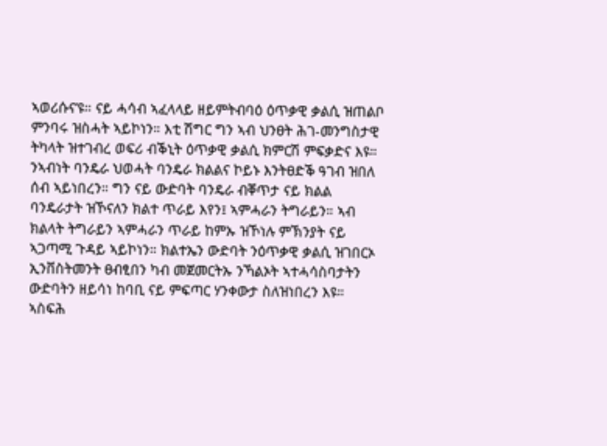ኣወሪሱና’ዩ። ናይ ሓሳብ ኣፈላላይ ዘይምትብባዕ ዕጥቃዊ ቃልሲ ዝጠልቦ ምንባሩ ዝስሓት ኣይኮነን። እቲ ሽግር ግን ኣብ ህንፀት ሕገ-መንግስታዊ ትካላት ዝተገብረ ወፍሪ ብቕኒት ዕጥቃዊ ቃልሲ ክምርሽ ምፍቃድና እዩ። ንኣብነት ባንዴራ ህወሓት ባንዴራ ክልልና ኮይኑ እንትፀድቕ ዓገብ ዝበለ ሰብ ኣይነበረን። ግን ናይ ውድባት ባንዴራ ብቐጥታ ናይ ክልል ባንዴራታት ዝኾናለን ክልተ ጥራይ እየን፤ ኣምሓራን ትግራይን። ኣብ ክልላት ትግራይን ኣምሓራን ጥራይ ከምኡ ዝኾነሉ ምኽንያት ናይ ኣጋጣሚ ጉዳይ ኣይኮነን። ክልተኤን ውድባት ንዕጥቃዊ ቃልሲ ዝገበርኦ ኢንቨስትመንት ፀብፂበን ካብ መጀመርትኡ ንኻልኦት ኣተሓሳስባታትን ውድባትን ዘይሳነ ከባቢ ናይ ምፍጣር ሃንቀውታ ስለዝነበረን እዩ። ኣስፍሕ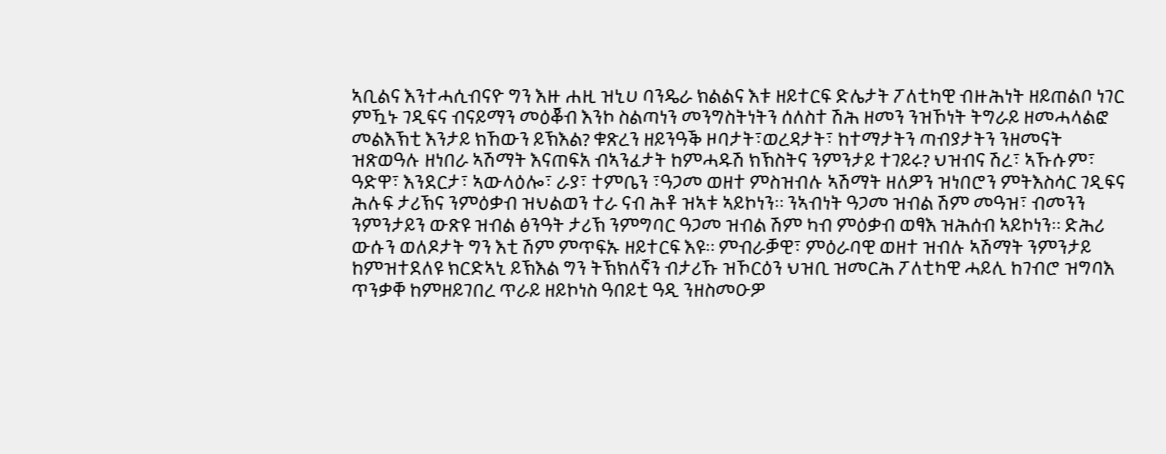ኣቢልና እንተሓሲብናዮ ግን እዙ ሐዚ ዝኒሀ ባንዴራ ክልልና እቱ ዘይተርፍ ድሌታት ፖለቲካዊ ብዙሕነት ዘይጠልቦ ነገር ምዃኑ ገዲፍና ብናይማን መዕቖብ እንኮ ስልጣነን መንግስትነትን ሰለስተ ሽሕ ዘመን ንዝኾነት ትግራይ ዘመሓላልፎ መልእኽቲ እንታይ ክኸውን ይኽእል? ቁጽረን ዘይንዓቕ ዞባታት፣ወረዳታት፣ ከተማታትን ጣብያታትን ንዘመናት ዝጽወዓሉ ዘነበራ ኣሽማት እናጠፍአ ብኣንፈታት ከምሓዱሽ ክኽስትና ንምንታይ ተገይሩ? ህዝብና ሽረ፣ ኣኹሱም፣ ዓድዋ፣ እንደርታ፣ ኣውላዕሎ፣ ራያ፣ ተምቤን ፣ዓጋመ ወዘተ ምስዝብሉ ኣሽማት ዘለዎን ዝነበሮን ምትእስሳር ገዲፍና ሕሉፍ ታሪኽና ንምዕቃብ ዝህልወን ተራ ናብ ሕቶ ዝኣቱ ኣይኮነን። ንኣብነት ዓጋመ ዝብል ሽም መዓዝ፣ ብመንን ንምንታይን ውጽዩ ዝብል ፅንዓት ታሪኽ ንምግባር ዓጋመ ዝብል ሽም ካብ ምዕቃብ ወፃእ ዝሕሰብ ኣይኮነን። ድሕሪ ውሱን ወለዶታት ግን እቲ ሽም ምጥፍኡ ዘይተርፍ እዩ። ምብራቓዊ፣ ምዕራባዊ ወዘተ ዝብሉ ኣሽማት ንምንታይ ከምዝተደለዩ ክርድኣኒ ይኽእል ግን ትኽክለኛን ብታሪኹ ዝኾርዕን ህዝቢ ዝመርሕ ፖለቲካዊ ሓይሊ ከገብሮ ዝግባእ ጥንቃቐ ከምዘይገበረ ጥራይ ዘይኮነስ ዓበይቲ ዓዲ ንዘስመዑዎ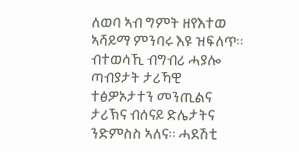ለወባ ኣብ ግምት ዘየእተወ ኣሻይማ ምንባሩ እዩ ዝፍለጥ። ብተወሳኺ ብግብሪ ሓያሎ ጣብያታት ታሪኻዊ ተፅዎኦታተን መንጢልና ታሪኽና ብሰናይ ድሌታትና ንድምስስ ኣለና። ሓደሽቲ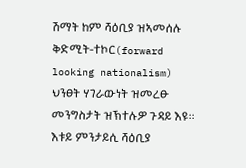ሽማት ከም ሻዕቢያ ዝኣመሰሉ ቅድሚት-ተኮር(forward looking nationalism) ህንፀት ሃገራውነት ዝመረፁ መንግስታት ዝኽተሉዎ ጉዳይ እዩ። እቱይ ምንታይሲ ሻዕቢያ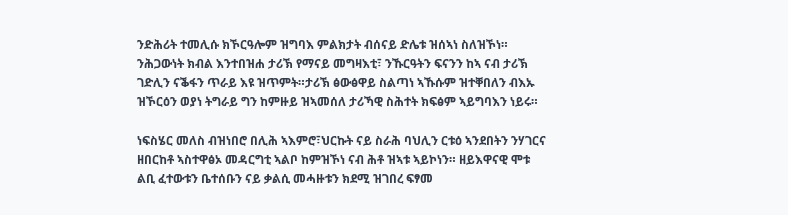ንድሕሪት ተመሊሱ ክኾርዓሎም ዝግባእ ምልክታት ብሰናይ ድሌቱ ዝሰኣነ ስለዝኾነ። ንሕጋውነት ክብል እንተበዝሐ ታሪኽ የማናይ መግዛእቲ፣ ንኹርዓትን ፍናንን ከኣ ናብ ታሪኽ ገድሊን ናቕፋን ጥራይ እዩ ዝጥምት።ታሪኽ ፅውፅዋይ ስልጣነ ኣኹሱም ዝተቐበለን ብእኡ ዝኾርዕን ወያነ ትግራይ ግን ከምዙይ ዝኣመሰለ ታሪኻዊ ስሕተት ክፍፅም ኣይግባእን ነይሩ።

ነፍስሄር መለስ ብዝነበሮ በሊሕ ኣእምሮ፣ህርኩት ናይ ስራሕ ባህሊን ርቱዕ ኣንደበትን ንሃገርና ዘበርከቶ ኣስተዋፅኦ መዳርግቲ ኣልቦ ከምዝኾነ ናብ ሕቶ ዝኣቱ ኣይኮነን። ዘይእዋናዊ ሞቱ ልቢ ፈተውቱን ቤተሰቡን ናይ ቃልሲ መሓዙቱን ክደሚ ዝገበረ ፍፃመ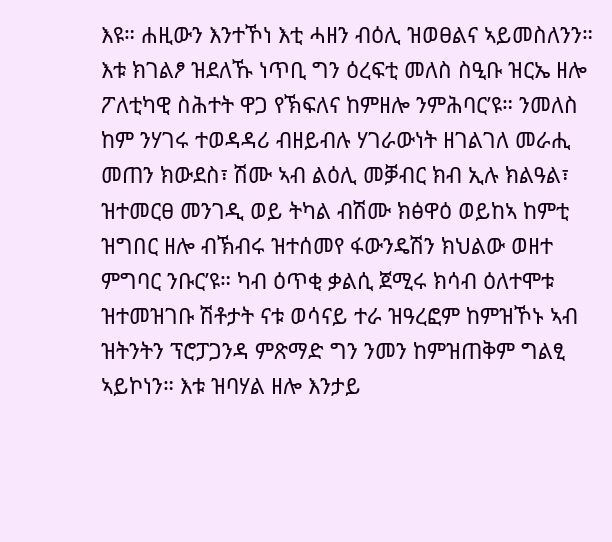እዩ። ሐዚውን እንተኾነ እቲ ሓዘን ብዕሊ ዝወፀልና ኣይመስለንን። እቱ ክገልፆ ዝደለኹ ነጥቢ ግን ዕረፍቲ መለስ ስዒቡ ዝርኤ ዘሎ ፖለቲካዊ ስሕተት ዋጋ የኽፍለና ከምዘሎ ንምሕባር’ዩ። ንመለስ ከም ንሃገሩ ተወዳዳሪ ብዘይብሉ ሃገራውነት ዘገልገለ መራሒ መጠን ክውደስ፣ ሽሙ ኣብ ልዕሊ መቓብር ክብ ኢሉ ክልዓል፣ ዝተመርፀ መንገዲ ወይ ትካል ብሽሙ ክፅዋዕ ወይከኣ ከምቲ ዝግበር ዘሎ ብኽብሩ ዝተሰመየ ፋውንዴሽን ክህልው ወዘተ ምግባር ንቡር’ዩ። ካብ ዕጥቂ ቃልሲ ጀሚሩ ክሳብ ዕለተሞቱ ዝተመዝገቡ ሽቶታት ናቱ ወሳናይ ተራ ዝዓረፎም ከምዝኾኑ ኣብ ዝትንትን ፕሮፓጋንዳ ምጽማድ ግን ንመን ከምዝጠቅም ግልፂ ኣይኮነን። እቱ ዝባሃል ዘሎ እንታይ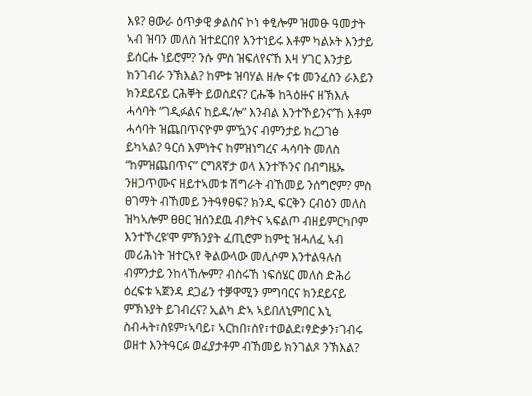እዩ? ፀውራ ዕጥቃዊ ቃልስና ኮነ ቀፂሎም ዝመፁ ዓመታት ኣብ ዝባን መለስ ዝተደርበየ እንተነይሩ እቶም ካልኦት እንታይ ይሰርሑ ነይሮም? ንሱ ምስ ዝፍለየናኸ እዛ ሃገር እንታይ ክንገብራ ንኽእል? ከምቱ ዝባሃል ዘሎ ናቱ መንፈስን ራእይን ክንደይናይ ርሕቐት ይወስደና? ርሑቕ ከጓዕዙና ዘኽእሉ ሓሳባት “ገዲፉልና ከይዱ’ሎ” እንብል እንተኾይንና’ኸ እቶም ሓሳባት ዝጨበጥናዮም ምዃንና ብምንታይ ክረጋገፅ ይካኣል? ዓርሰ እምነትና ከምዝነግረና ሓሳባት መለስ “ከምዝጨበጥና” ርግጸኛታ ወላ እንተኾንና በብግዜኡ ንዘጋጥሙና ዘይተኣመቱ ሽግራት ብኸመይ ንሰግሮም? ምስ ፀገማት ብኸመይ ንትዓፃፀፍ? ክንዲ ፍርቅን ርብዕን መለስ ዝካኣሎም ፀፀር ዝሰንደዉ ብፆትና ኣፍልጦ ብዘይምርካቦም እንተኾረዩ’ሞ ምኽንያት ፈጢሮም ከምቲ ዝሓለፈ ኣብ መሪሕነት ዝተርኣየ ቅልውላው መሊሶም እንተልዓሉስ ብምንታይ ንከላኸሎም? ብስሩኸ ነፍሰሄር መለስ ድሕሪ ዕረፍቱ ኣጀንዳ ደጋፊን ተቓዋሚን ምግባርና ክንደይናይ ምኽኑያት ይገብረና? ኢልካ ድኣ ኣይበለኒምበር እኒ ስብሓት፣ስዩም፣ኣባይ፣ ኣርከበ፣ስየ፣ተወልደ፣ፃድቃን፣ገብሩ ወዘተ እንትዓርፉ ወፈያታቶም ብኸመይ ክንገልጾ ንኽእል?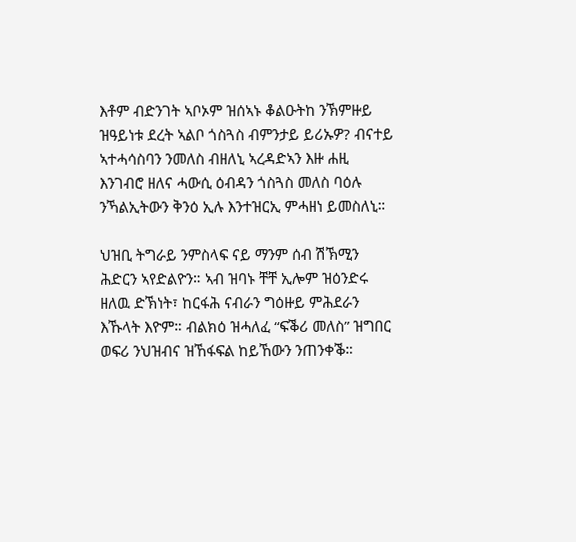እቶም ብድንገት ኣቦኦም ዝሰኣኑ ቆልዑትከ ንኽምዙይ ዝዓይነቱ ደረት ኣልቦ ጎስጓስ ብምንታይ ይሪኡዎ? ብናተይ ኣተሓሳስባን ንመለስ ብዘለኒ ኣረዳድኣን እዙ ሐዚ እንገብሮ ዘለና ሓውሲ ዕብዳን ጎስጓስ መለስ ባዕሉ ንኻልኢትውን ቅንዕ ኢሉ እንተዝርኢ ምሓዘነ ይመስለኒ።

ህዝቢ ትግራይ ንምስላፍ ናይ ማንም ሰብ ሽኽሚን ሕድርን ኣየድልዮን። ኣብ ዝባኑ ቸቸ ኢሎም ዝዕንድሩ ዘለዉ ድኽነት፣ ከርፋሕ ናብራን ግዕዙይ ምሕደራን እኹላት እዮም። ብልክዕ ዝሓለፈ “ፍቕሪ መለስ” ዝግበር ወፍሪ ንህዝብና ዝኸፋፍል ከይኸውን ንጠንቀቕ።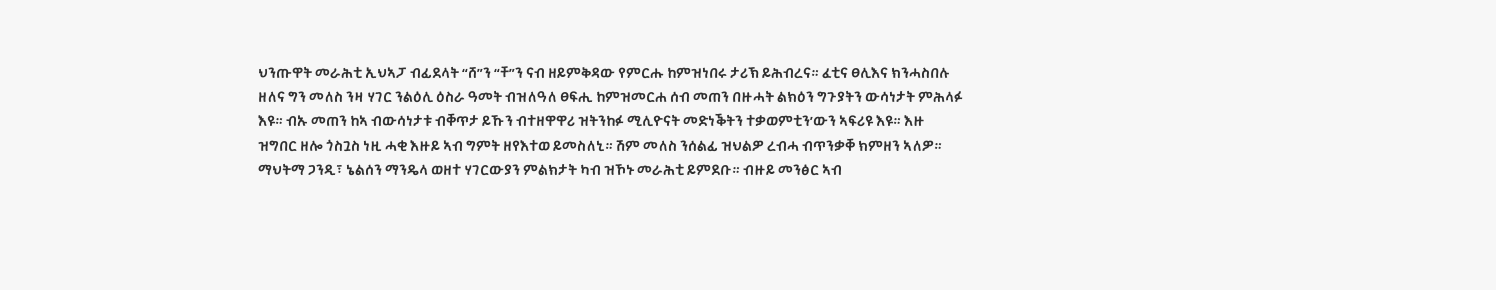ህንጡዋት መራሕቲ ኢህኣፓ ብፊደላት “ሸ”ን “ቸ”ን ናብ ዘይምቅዳው የምርሑ ከምዝነበሩ ታሪኽ ይሕብረና። ፈቲና ፀሊእና ክንሓስበሉ ዘለና ግን መለስ ንዛ ሃገር ንልዕሊ ዕስራ ዓመት ብዝለዓለ ፀፍሒ ከምዝመርሐ ሰብ መጠን በዙሓት ልክዕን ግጉያትን ውሳነታት ምሕላፉ እዩ። ብኡ መጠን ከኣ ብውሳነታቱ ብቐጥታ ይኹን ብተዘዋዋሪ ዝትንከፉ ሚሊዮናት መድነቕትን ተቃወምቲን’ውን ኣፍሪዩ እዩ። እዙ ዝግበር ዘሎ ጎስጓስ ነዚ ሓቂ እዙይ ኣብ ግምት ዘየእተወ ይመስለኒ። ሽም መለስ ንሰልፊ ዝህልዎ ረብሓ ብጥንቃቐ ክምዘን ኣለዎ። ማህትማ ጋንዲ፣ ኔልሰን ማንዴላ ወዘተ ሃገርውያን ምልክታት ካብ ዝኾኑ መራሕቲ ይምደቡ። ብዙይ መንፅር ኣብ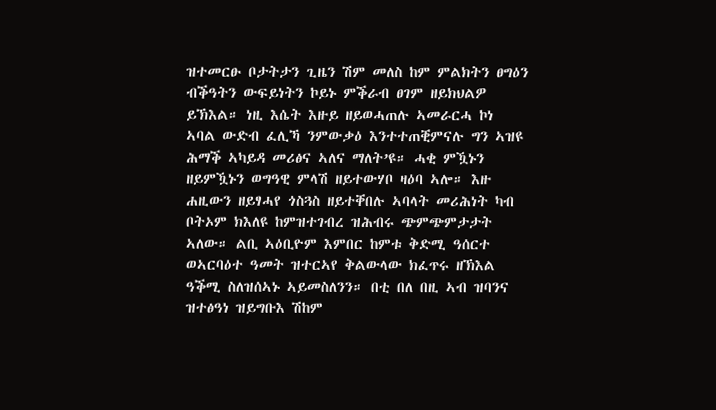ዝተመርፁ ቦታትታን ጊዜን ሽም መለስ ከም ምልክትን ፀግዕን ብቕዓትን ውፍይነትን ኮይኑ ምቕራብ ፀገም ዘይክህልዎ ይኽእል። ነዚ እሴት እዙይ ዘይወሓጠሉ ኣመራርሓ ኮነ ኣባል ውድብ ፈሊኻ ንምውቃዕ እንተተጠቒምናሉ ግን ኣዝዩ ሕማቕ ኣካይዳ መሪፅና ኣለና ማለት’ዩ። ሓቂ ምዃኑን ዘይምዃኑን ወግዓዊ ምላሽ ዘይተውሃቦ ዛዕባ ኣሎ። እዙ ሐዚውን ዘይፃሓየ ጎስጓስ ዘይተቐበሉ ኣባላት መሪሕነት ካብ ቦትኦም ክእለዩ ከምዝተገብረ ዝሕብሩ ጭምጭምታታት ኣለው። ልቢ ኣዕቢዮም እምበር ከምቱ ቅድሚ ዓሰርተ ወኣርባዕተ ዓመት ዝተርኣየ ቅልውላው ክፈጥሩ ዘኽእል ዓቕሚ ስለዝሰኣኑ ኣይመስለንን። በቲ በለ በዚ ኣብ ዝባንና ዝተፅዓነ ዝይግቡእ ሽከም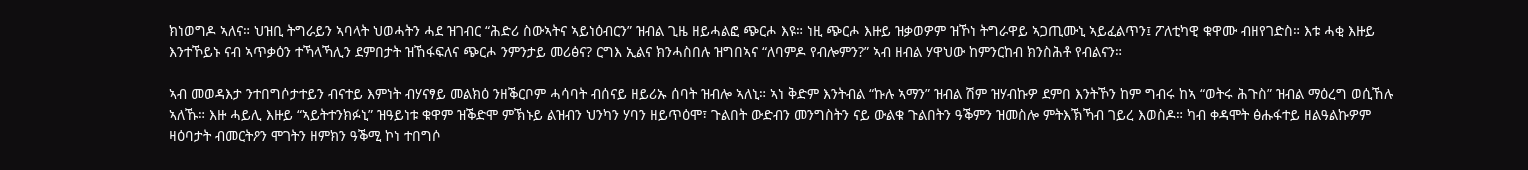ክነወግዶ ኣለና። ህዝቢ ትግራይን ኣባላት ህወሓትን ሓደ ዝገብር “ሕድሪ ስውኣትና ኣይነዕብርን” ዝብል ጊዜ ዘይሓልፎ ጭርሖ እዩ። ነዚ ጭርሖ እዙይ ዝቃወዎም ዝኾነ ትግራዋይ ኣጋጢሙኒ ኣይፈልጥን፤ ፖለቲካዊ ቁዋሙ ብዘየገድስ። እቱ ሓቂ እዙይ እንተኾይኑ ናብ ኣጥቃዕን ተኻላኻሊን ደምበታት ዝኸፋፍለና ጭርሖ ንምንታይ መሪፅና? ርግእ ኢልና ክንሓስበሉ ዝግበኣና “ለባምዶ የብሎምን?” ኣብ ዘብል ሃዋህው ከምንርከብ ክንስሕቶ የብልናን።

ኣብ መወዳእታ ንተበግሶታተይን ብናተይ እምነት ብሃናፃይ መልክዕ ንዘቕርቦም ሓሳባት ብሰናይ ዘይሪኡ ሰባት ዝብሎ ኣለኒ። ኣነ ቅድም እንትብል “ኩሉ ኣማን” ዝብል ሽም ዝሃብኩዎ ደምበ እንትኾን ከም ግብሩ ከኣ “ወትሩ ሕጉስ” ዝብል ማዕረግ ወሲኸሉ ኣለኹ። እዙ ሓይሊ እዙይ “ኣይትተንክፉኒ” ዝዓይነቱ ቁዋም ዝቕድሞ ምኽኑይ ልዝብን ህንካን ሃባን ዘይጥዕሞ፣ ጉልበት ውድብን መንግስትን ናይ ውልቁ ጉልበትን ዓቕምን ዝመስሎ ምትእኽኻብ ገይረ እወስዶ። ካብ ቀዳሞት ፅሑፋተይ ዘልዓልኩዎም ዛዕባታት ብመርትዖን ሞገትን ዘምክን ዓቕሚ ኮነ ተበግሶ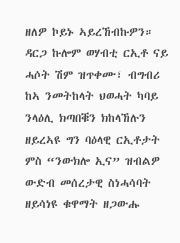ዘለዎ ኮይኑ ኣይረኸብኩዎን። ዳርጋ ኩሎም ወሃብቲ ርኢቶ ናይ ሓሶት ሽም ዝጥቀሙ፣ ብግብሪ ከኣ ንመትከላት ህወሓት ካባይ ንላዕሊ ክጣበቑን ክከላኸሉን ዘይረኣዩ ግን ባዕላዊ ርኢቶታት ምስ “ንውክሎ ኢና” ዝብልዎ ውድብ መሰረታዊ ስነሓሳባት ዘይሳነዩ ቁዋማት ዘጋውሑ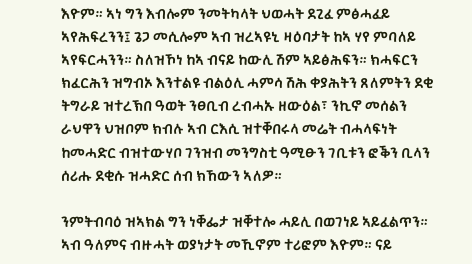እዮም። ኣነ ግን እብሎም ንመትካላት ህወሓት ደጊፈ ምፅሓፈይ ኣየሕፍረንን፤ ጌጋ መሲሎም ኣብ ዝረኣዩኒ ዛዕባታት ከኣ ሃየ ምባለይ ኣየፍርሓንን። ስለዝኾነ ከኣ ብናይ ከውሊ ሽም ኣይፅሕፍን። ክሓፍርን ክፈርሕን ዝግብኦ እንተልዩ ብልዕሊ ሓምሳ ሽሕ ቀያሕትን ጸለምትን ደቂ ትግራይ ዝተረኽበ ዓወት ንፀቢብ ረብሓኡ ዘውዕል፣ ንኪኖ መሰልን ራህዋን ህዝቦም ክብሉ ኣብ ርእሲ ዝተቐበሩላ መሬት ብሓላፍነት ከመሓድር ብዝተውሃቦ ገንዝብ መንግስቲ ዓሚፁን ገቢቱን ፎቕን ቢላን ሰሪሑ ደቂሱ ዝሓድር ሰብ ክኸውን ኣለዎ።

ንምትብባዕ ዝኣክል ግን ነቐፌታ ዝቐተሎ ሓይሊ በወገነይ ኣይፈልጥን። ኣብ ዓለምና ብዙሓት ወያነታት መኺኖም ተሪፎም እዮም። ናይ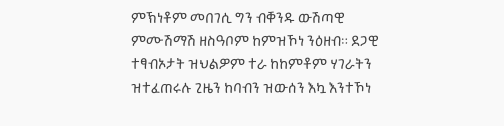ምኽነቶም መበገሲ ግን ብቐንዱ ውሽጣዊ ምሙሽማሽ ዘስዓቦም ከምዝኾነ ንዕዘብ። ደጋዊ ተፃብኦታት ዝህልዎም ተራ ከከምቶም ሃገራትን ዝተፈጠሩሉ ጊዜን ከባብን ዝውሰን እኳ እንተኾነ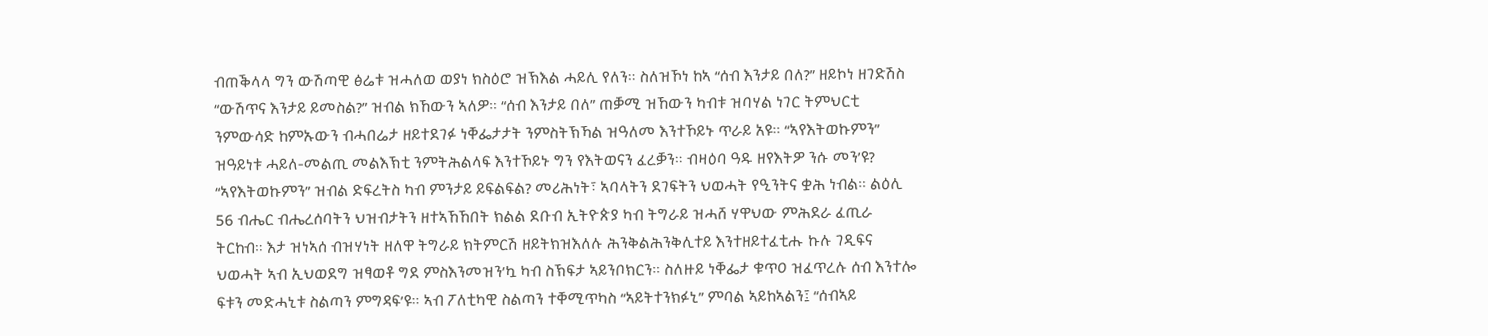ብጠቕላላ ግን ውሽጣዊ ፅሬቱ ዝሓለወ ወያነ ክስዕሮ ዝኽእል ሓይሊ የለን። ስለዝኾነ ከኣ “ሰብ እንታይ በለ?” ዘይኮነ ዘገድሽስ “ውሽጥና እንታይ ይመስል?” ዝብል ክኸውን ኣለዎ። “ሰብ እንታይ በለ” ጠቓሚ ዝኸውን ካብቱ ዝባሃል ነገር ትምህርቲ ንምውሳድ ከምኡውን ብሓበሬታ ዘይተደገፉ ነቐፌታታት ንምስትኽኻል ዝዓለመ እንተኾይኑ ጥራይ አዩ። “ኣየእትወኩምን” ዝዓይነቱ ሓይለ-መልጢ መልእኽቲ ንምትሕልላፍ እንተኾይኑ ግን የእትወናን ፈረቓን። ብዛዕባ ዓዱ ዘየእትዎ ንሱ መን’ዩ? “ኣየእትወኩምን” ዝብል ድፍረትስ ካብ ምንታይ ይፍልፍል? መሪሕነት፣ ኣባላትን ደገፍትን ህወሓት የዒንትና ቋሕ ነብል። ልዕሊ 56 ብሔር ብሔረሰባትን ህዝብታትን ዘተኣኸኸበት ክልል ደቡብ ኢትዮጵያ ካብ ትግራይ ዝሓሸ ሃዋህው ምሕደራ ፈጢራ ትርከብ። እታ ዝነኣሰ ብዝሃነት ዘለዋ ትግራይ ክትምርሽ ዘይትክዝእለሉ ሕንቅልሕንቅሊተይ እንተዘይተፈቲሑ ኩሉ ገዲፍና ህወሓት ኣብ ኢህወደግ ዝፃወቶ ግደ ምስእንመዝን’ኳ ካብ ስኽፍታ ኣይንቦክርን። ስለዙይ ነቐፌታ ቁጥዐ ዝፈጥረሉ ሰብ እንተሎ ፍቱን መድሓኒቱ ስልጣን ምግዳፍ’ዩ። ኣብ ፖለቲካዊ ስልጣን ተቐሚጥካስ “ኣይትተንክፉኒ” ምባል ኣይከኣልን፤ “ሰብኣይ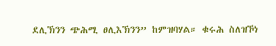ደሊኽንን ጭሕሚ ፀሊእኽንን” ከምዝባሃል። ቁሩሕ ስለዝኾነ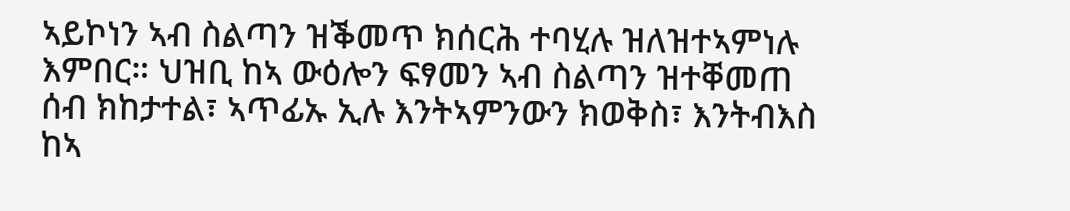ኣይኮነን ኣብ ስልጣን ዝቕመጥ ክሰርሕ ተባሂሉ ዝለዝተኣምነሉ እምበር። ህዝቢ ከኣ ውዕሎን ፍፃመን ኣብ ስልጣን ዝተቐመጠ ሰብ ክከታተል፣ ኣጥፊኡ ኢሉ እንትኣምንውን ክወቅስ፣ እንትብእስ ከኣ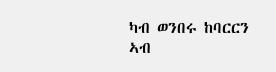ካብ ወንበሩ ከባርርን ኣብ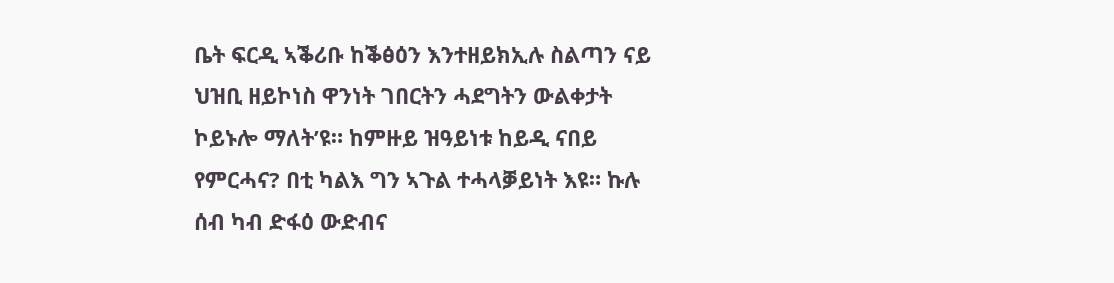ቤት ፍርዲ ኣቕሪቡ ከቕፅዕን እንተዘይክኢሉ ስልጣን ናይ ህዝቢ ዘይኮነስ ዋንነት ገበርትን ሓደግትን ውልቀታት ኮይኑሎ ማለት’ዩ። ከምዙይ ዝዓይነቱ ከይዲ ናበይ የምርሓና? በቲ ካልእ ግን ኣጉል ተሓላቓይነት እዩ። ኩሉ ሰብ ካብ ድፋዕ ውድብና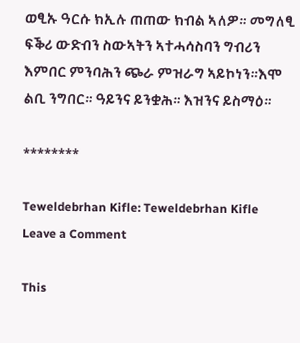ወፂኡ ዓርሱ ክኢሉ ጠጠው ክብል ኣለዎ። መግለፂ ፍቕሪ ውድብን ስውኣትን ኣተሓሳስባን ግብሪን እምበር ምንባሕን ጭራ ምዝራግ ኣይኮነን።እሞ ልቢ ንግበር። ዓይንና ይንቋሕ። እዝንና ይስማዕ።

********

Teweldebrhan Kifle: Teweldebrhan Kifle
Leave a Comment

This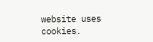website uses cookies.